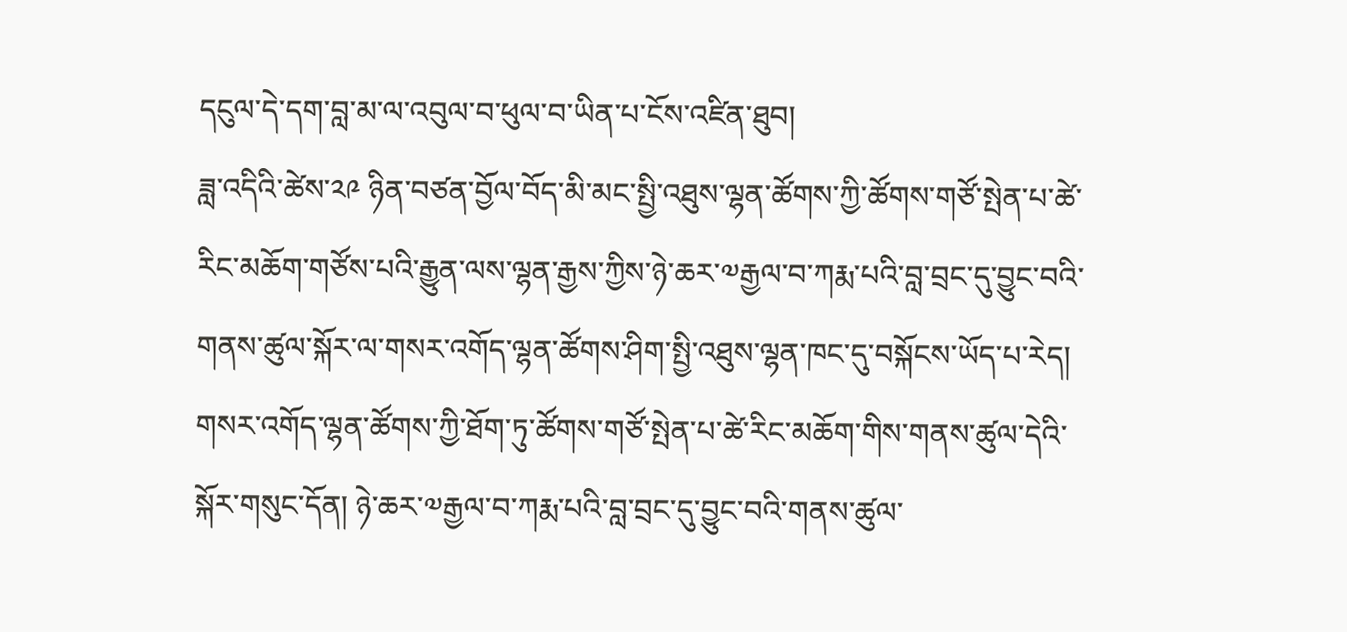དངུལ་དེ་དག་བླ་མ་ལ་འབུལ་བ་ཕུལ་བ་ཡིན་པ་ངོས་འཛིན་ཐུབ།
ཟླ་འདིའི་ཚེས་༢༩ ཉིན་བཙན་བྱོལ་བོད་མི་མང་སྤྱི་འཐུས་ལྷན་ཚོགས་ཀྱི་ཚོགས་གཙོ་སྤེན་པ་ཚེ་རིང་མཆོག་གཙོས་པའི་རྒྱུན་ལས་ལྷན་རྒྱས་ཀྱིས་ཉེ་ཆར་༧རྒྱལ་བ་ཀརྨ་པའི་བླ་བྲང་དུ་བྱུང་བའི་གནས་ཚུལ་སྐོར་ལ་གསར་འགོད་ལྷན་ཚོགས་ཤིག་སྤྱི་འཐུས་ལྷན་ཁང་དུ་བསྐོངས་ཡོད་པ་རེད།
གསར་འགོད་ལྷན་ཚོགས་ཀྱི་ཐོག་ཏུ་ཚོགས་གཙོ་སྤེན་པ་ཚེ་རིང་མཆོག་གིས་གནས་ཚུལ་དེའི་སྐོར་གསུང་དོན། ཉེ་ཆར་༧རྒྱལ་བ་ཀརྨ་པའི་བླ་བྲང་དུ་བྱུང་བའི་གནས་ཚུལ་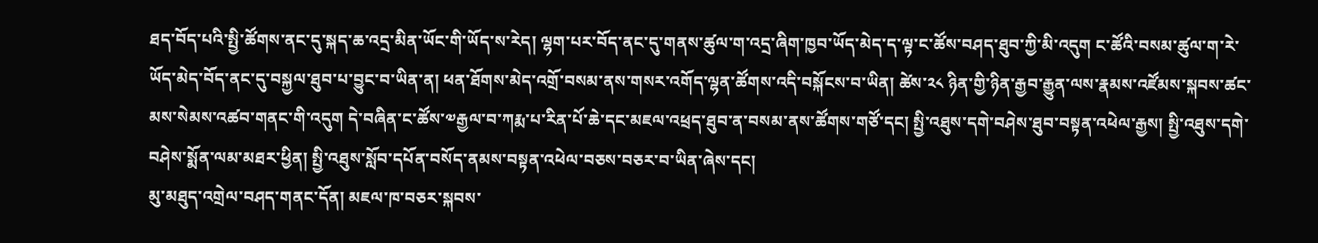ཐད་བོད་པའི་སྤྱི་ཚོགས་ནང་དུ་སྐད་ཆ་འདྲ་མིན་ཡོང་གི་ཡོད་ས་རེད། ལྷག་པར་བོད་ནང་དུ་གནས་ཚུལ་ག་འདྲ་ཞིག་ཁྱབ་ཡོད་མེད་ད་ལྟ་ང་ཚོས་བཤད་ཐུབ་ཀྱི་མི་འདུག ང་ཚོའི་བསམ་ཚུལ་ག་རེ་ཡོད་མེད་བོད་ནང་དུ་བསྐྱལ་ཐུབ་པ་བྱུང་བ་ཡིན་ན། ཕན་ཐོགས་མེད་འགྲོ་བསམ་ནས་གསར་འགོད་ལྷན་ཚོགས་འདི་བསྐོངས་བ་ཡིན། ཚེས་༢༨ ཉིན་གྱི་ཉིན་རྒྱབ་རྒྱུན་ལས་རྣམས་འཛོམས་སྐབས་ཚང་མས་སེམས་འཚབ་གནང་གི་འདུག དེ་བཞིན་ང་ཚོས་༧རྒྱལ་བ་ཀརྨ་པ་རིན་པོ་ཆེ་དང་མཇལ་འཕྲད་ཐུབ་ན་བསམ་ནས་ཚོགས་གཙོ་དང། སྤྱི་འཐུས་དགེ་བཤེས་ཐུབ་བསྟན་འཕེལ་རྒྱས། སྤྱི་འཐུས་དགེ་བཤེས་སྨོན་ལམ་མཐར་ཕྱིན། སྤྱི་འཐུས་སློབ་དཔོན་བསོད་ནམས་བསྟན་འཕེལ་བཅས་བཅར་བ་ཡིན་ཞེས་དང།
མུ་མཐུད་འགྲེལ་བཤད་གནང་དོན། མཇལ་ཁ་བཅར་སྐབས་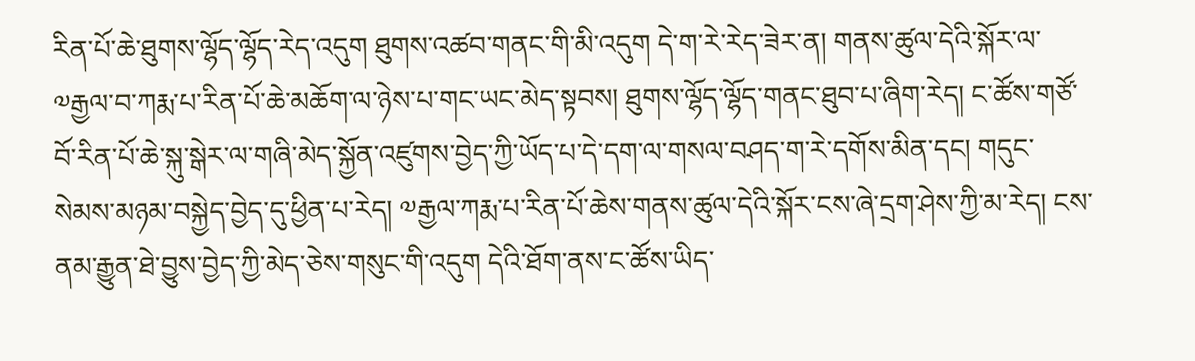རིན་པོ་ཆེ་ཐུགས་ལྷོད་ལྷོད་རེད་འདུག ཐུགས་འཚབ་གནང་གི་མི་འདུག དེ་ག་རེ་རེད་ཟེར་ན། གནས་ཚུལ་དེའི་སྐོར་ལ་༧རྒྱལ་བ་ཀརྨ་པ་རིན་པོ་ཆེ་མཆོག་ལ་ཉེས་པ་གང་ཡང་མེད་སྟབས། ཐུགས་ལྷོད་ལྷོད་གནང་ཐུབ་པ་ཞིག་རེད། ང་ཚོས་གཙོ་བོ་རིན་པོ་ཆེ་སྐུ་སྒེར་ལ་གཞི་མེད་སྐྱོན་འཛུགས་བྱེད་ཀྱི་ཡོད་པ་དེ་དག་ལ་གསལ་བཤད་ག་རེ་དགོས་མིན་དང། གདུང་སེམས་མཉམ་བསྐྱེད་བྱེད་དུ་ཕྱིན་པ་རེད། ༧རྒྱལ་ཀརྨ་པ་རིན་པོ་ཆེས་གནས་ཚུལ་དེའི་སྐོར་ངས་ཞེ་དྲག་ཤེས་ཀྱི་མ་རེད། ངས་ནམ་རྒྱུན་ཐེ་བྱུས་བྱེད་ཀྱི་མེད་ཅེས་གསུང་གི་འདུག དེའི་ཐོག་ནས་ང་ཚོས་ཡིད་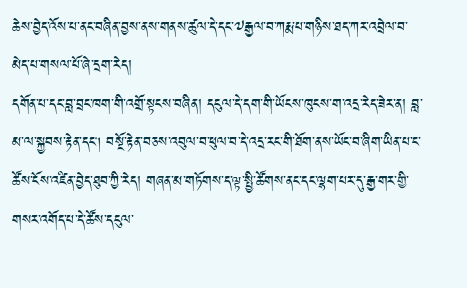ཆེས་བྱེད་འོས་པ་ནང་བཞིན་བྱས་ནས་གནས་ཚུལ་དེ་དང་༧རྒྱལ་བ་ཀརྨ་པ་གཉིས་ཐད་ཀར་འབྲེལ་བ་མེད་པ་གསལ་པོ་ཞེ་དྲག་རེད།
དགོན་པ་དང་བླ་བྲང་ཁག་གི་འགྲོ་སྟངས་བཞིན། དངུལ་དེ་དག་གི་ཡོངས་ཁུངས་ག་འདྲ་རེད་ཟེར་ན། བླ་མ་ལ་སྐྱབས་རྟེན་དང། བསྔོ་རྟེན་བཅས་འབུལ་བ་ཕུལ་བ་དེ་འདྲ་རང་གི་ཐོག་ནས་ཡོང་བ་ཞིག་ཡིན་པ་ང་ཚོས་ངོས་འཛིན་བྱེད་ཐུབ་ཀྱི་རེད། གཞན་མ་གཏོགས་ད་ལྟ་སྤྱི་ཚོགས་ནང་དང་ལྷག་པར་དུ་རྒྱ་གར་གྱི་གསར་འགོད་པ་དེ་ཚོས་དངུལ་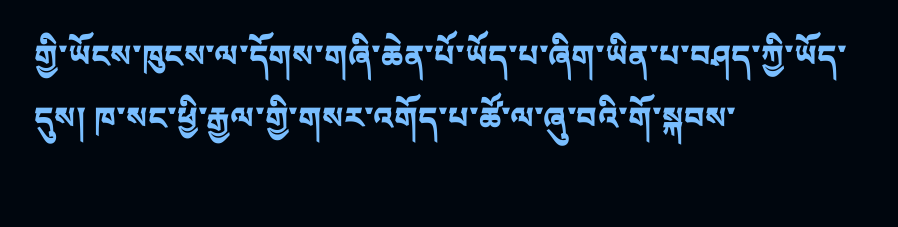གྱི་ཡོངས་ཁུངས་ལ་དོགས་གཞི་ཆེན་པོ་ཡོད་པ་ཞིག་ཡིན་པ་བཤད་ཀྱི་ཡོད་དུས། ཁ་སང་ཕྱི་རྒྱལ་གྱི་གསར་འགོད་པ་ཚོ་ལ་ཞུ་བའི་གོ་སྐབས་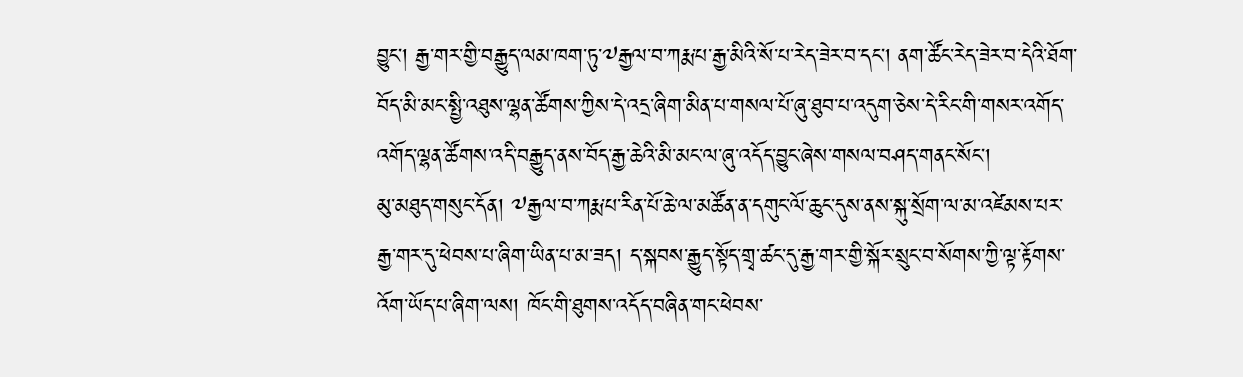བྱུང། རྒྱ་གར་གྱི་བརྒྱུད་ལམ་ཁག་ཏུ་༧རྒྱལ་བ་ཀརྨ་པ་རྒྱ་མིའི་སོ་པ་རེད་ཟེར་བ་དང། ནག་ཚོང་རེད་ཟེར་བ་དེའི་ཐོག་བོད་མི་མང་སྤྱི་འཐུས་ལྷན་ཚོགས་ཀྱིས་དེ་འདྲ་ཞིག་མིན་པ་གསལ་པོ་ཞུ་ཐུབ་པ་འདུག་ཅེས་དེ་རིང་གི་གསར་འགོད་འགོད་ལྷན་ཚོགས་འདི་བརྒྱུད་ནས་བོད་རྒྱ་ཆེའི་མི་མང་ལ་ཞུ་འདོད་བྱུང་ཞེས་གསལ་བཤད་གནང་སོང།
མུ་མཐུད་གསུང་དོན། ༧རྒྱལ་བ་ཀརྨ་པ་རིན་པོ་ཆེ་ལ་མཚོན་ན་དགུང་ལོ་ཆུང་དུས་ནས་སྐུ་སྲོག་ལ་མ་འཛེམས་པར་རྒྱ་གར་དུ་ཕེབས་པ་ཞིག་ཡིན་པ་མ་ཟད། ད་སྐབས་རྒྱུད་སྟོད་གྲྭ་ཚང་དུ་རྒྱ་གར་གྱི་སྐོར་སྲུང་བ་སོགས་ཀྱི་ལྟ་རྟོགས་འོག་ཡོད་པ་ཞིག་ལས། ཁོང་གི་ཐུགས་འདོད་བཞིན་གང་ཕེབས་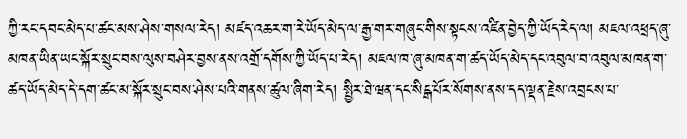ཀྱི་རང་དབང་མེད་པ་ཚང་མས་ཤེས་གསལ་རེད། མཛད་འཆར་ག་རེ་ཡོད་མེད་ལ་རྒྱ་གར་གཞུང་གིས་སྟངས་འཛིན་བྱེད་ཀྱི་ཡོད་རེད་ལ། མཇལ་འཕྲད་ཞུ་མཁན་ཡིན་ཡང་སྐོར་སྲུང་བས་ལུས་བཤེར་བྱས་ནས་འགྲོ་དགོས་ཀྱི་ཡོད་པ་རེད། མཇལ་ཁ་ཞུ་མཁན་ག་ཚད་ཡོད་མེད་དང་འབུལ་བ་འབུལ་མཁན་ག་ཚད་ཡོད་མེད་དེ་དག་ཚང་མ་སྐོར་སྲུང་བས་ཤེས་པའི་གནས་ཚུལ་ཞིག་རེད། སྤྱིར་ཐེ་ཝན་དང་སིངྒ་པོར་སོགས་ནས་དད་ལྡན་རྗེས་འབྲངས་པ་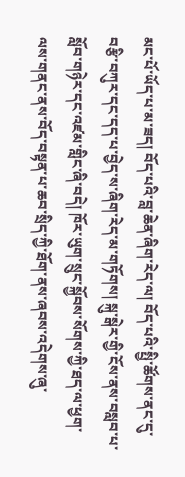མང་པོ་ཡོད་པ་མ་ཟད། བོད་པའི་བླ་ཆེན་ཞིག་རེད་ལ། བོད་པའི་སྤྱི་ཚོགས་ནང་དུ་བརྩི་བཀུར་དང་དད་པ་བྱེད་ས་ཞིག་རེད་མ་གཏོགས། སྐུ་སྒེར་གྱི་ངོས་ནས་བསླབ་པ་སློབ་གཉེར་དང་འཛམ་གླིང་ཞི་བདེ། ཁོར་ཡུག་སྲུང་སྐྱོབས་སོགས་ཀྱི་ཐད་ལ་ཕྱག་ལས་གནང་ནས་བོད་བསྟན་པ་ཆབ་སྲིད་ཀྱི་ཐོག་ནས་ཞབས་འདེགས་ཞུ་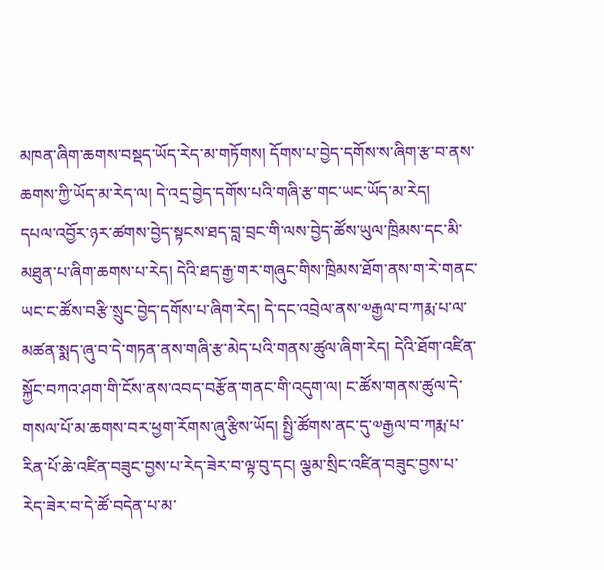མཁན་ཞིག་ཆགས་བསྡད་ཡོད་རེད་མ་གཏོགས། དོགས་པ་བྱེད་དགོས་ས་ཞིག་རྩ་བ་ནས་ཆགས་ཀྱི་ཡོད་མ་རེད་ལ། དེ་འདྲ་བྱེད་དགོས་པའི་གཞི་རྩ་གང་ཡང་ཡོད་མ་རེད།
དཔལ་འབྱོར་ཉར་ཚགས་བྱེད་སྟངས་ཐད་བླ་བྲང་གི་ལས་བྱེད་ཚོས་ཡུལ་ཁྲིམས་དང་མི་མཐུན་པ་ཞིག་ཆགས་པ་རེད། དེའི་ཐད་རྒྱ་གར་གཞུང་གིས་ཁྲིམས་ཐོག་ནས་ག་རེ་གནང་ཡང་ང་ཚོས་བརྩི་སྲུང་བྱེད་དགོས་པ་ཞིག་རེད། དེ་དང་འབྲེལ་ནས་༧རྒྱལ་བ་ཀརྨ་པ་ལ་མཚན་སྨད་ཞུ་བ་དེ་གཏན་ནས་གཞི་རྩ་མེད་པའི་གནས་ཚུལ་ཞིག་རེད། དེའི་ཐོག་འཛིན་སྐྱོང་བཀའ་ཤག་གི་ངོས་ནས་འབད་བརྩོན་གནང་གི་འདུག་ལ། ང་ཚོས་གནས་ཚུལ་དེ་གསལ་པོ་མ་ཆགས་བར་ཕྱག་རོགས་ཞུ་རྩིས་ཡོད། སྤྱི་ཚོགས་ནང་དུ་༧རྒྱལ་བ་ཀརྨ་པ་རིན་པོ་ཆེ་འཛིན་བཟུང་བྱས་པ་རེད་ཟེར་བ་ལྟ་བུ་དང། ལྕམ་སྲིང་འཛིན་བཟུང་བྱས་པ་རེད་ཟེར་བ་དེ་ཚོ་བདེན་པ་མ་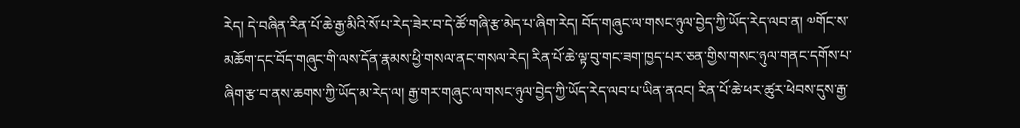རེད། དེ་བཞིན་རིན་པོ་ཆེ་རྒྱ་མིའི་སོ་པ་རེད་ཟེར་བ་དེ་ཚོ་གཞི་རྩ་མེད་པ་ཞིག་རེད། བོད་གཞུང་ལ་གསང་ཉུལ་བྱེད་ཀྱི་ཡོད་རེད་ལབ་ན། ༧གོང་ས་མཆོག་དང་བོད་གཞུང་གི་ལས་དོན་རྣམས་ཕྱི་གསལ་ནང་གསལ་རེད། རིན་པོ་ཆེ་ལྟ་བུ་གང་ཟག་ཁྱད་པར་ཅན་གྱིས་གསང་ཉུལ་གནང་དགོས་པ་ཞིག་རྩ་བ་ནས་ཆགས་ཀྱི་ཡོད་མ་རེད་ལ། རྒྱ་གར་གཞུང་ལ་གསང་ཉུལ་བྱེད་ཀྱི་ཡོད་རེད་ལབ་པ་ཡིན་ནའང། རིན་པོ་ཆེ་ཕར་ཚུར་ཕེབས་དུས་རྒྱ་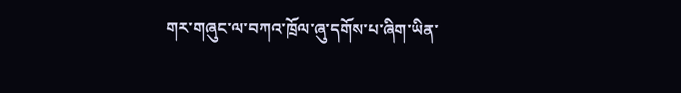གར་གཞུང་ལ་བཀའ་ཁྲོལ་ཞུ་དགོས་པ་ཞིག་ཡིན་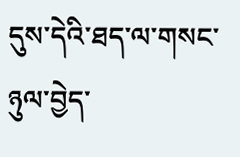དུས་དེའི་ཐད་ལ་གསང་ཉུལ་བྱེད་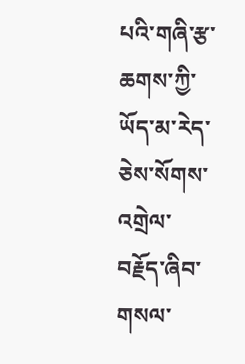པའི་གཞི་རྩ་ཆགས་ཀྱི་ཡོད་མ་རེད་ཅེས་སོགས་འགྲེལ་བརྗོད་ཞིབ་གསལ་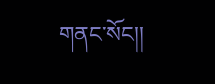གནང་སོང།།